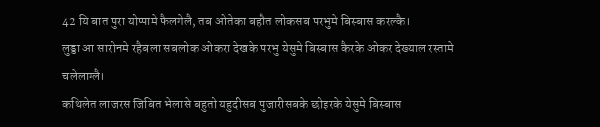42 यि बात पुरा योप्पामे फैलगेलै, तब ओतेका बहौत लोकसब परभुमे बिस्बास करल्कै।
लुड्डा आ सारोनमे रहैबला सबलोक ओकरा देखके परभु येसुमे बिस्बास कैरके ओकर देख्याल रस्तामे चलेलाग्लै।
कथिलेत लाजरस जिबित भेलासे बहुतो यहुदीसब पुजारीसबके छोइरके येसुमे बिस्बास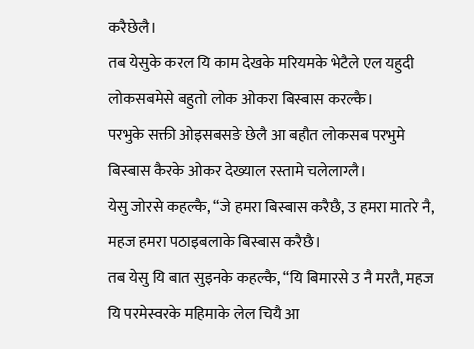करैछेलै।
तब येसुके करल यि काम देखके मरियमके भेटैले एल यहुदी लोकसबमेसे बहुतो लोक ओकरा बिस्बास करल्कै।
परभुके सक्ती ओइसबसङे छेलै आ बहौत लोकसब परभुमे बिस्बास कैरके ओकर देख्याल रस्तामे चलेलाग्लै।
येसु जोरसे कहल्कै, “जे हमरा बिस्बास करैछै, उ हमरा मातरे नै, महज हमरा पठाइबलाके बिस्बास करैछै।
तब येसु यि बात सुइनके कहल्कै, “यि बिमारसे उ नै मरतै, महज यि परमेस्वरके महिमाके लेल चियै आ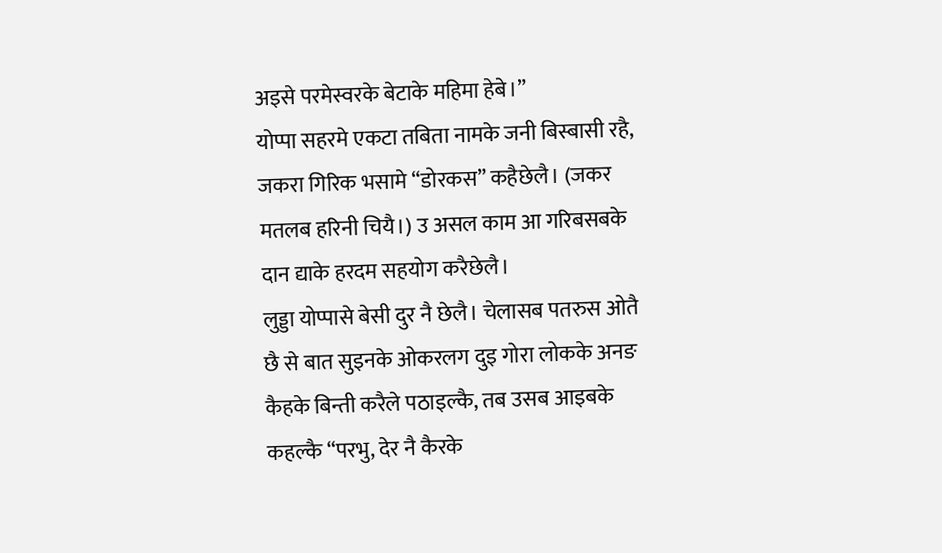अइसे परमेस्वरके बेटाके महिमा हेबे।”
योप्पा सहरमे एकटा तबिता नामके जनी बिस्बासी रहै, जकरा गिरिक भसामे “डोरकस” कहैछेलै। (जकर मतलब हरिनी चियै।) उ असल काम आ गरिबसबके दान द्याके हरदम सहयोग करैछेलै।
लुड्डा योप्पासे बेसी दुर नै छेलै। चेलासब पतरुस ओतै छै से बात सुइनके ओकरलग दुइ गोरा लोकके अनङ कैहके बिन्ती करैले पठाइल्कै, तब उसब आइबके कहल्कै “परभु, देर नै कैरके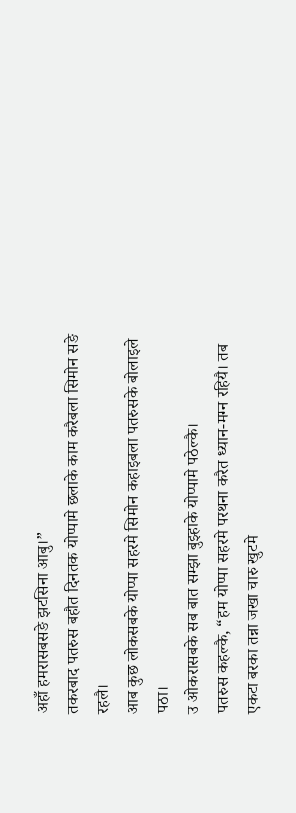अहाँ हमरासबसङे झटसिना आबु।”
तकरबाद पतरुस बहौत दिनतक योप्पामे छलाके काम करैबला सिमोन सङे रहलै।
आब कुछ लोकसबके योप्पा सहरमे सिमोन कहाइबला पतरुसके बोलाइले पठा।
उ ओकरासबके सब बात सम्झा बुझ्हाके योप्पामे पठेल्कै।
पतरुस कहल्कै, “हम योप्पा सहरमे परथना करैत ध्यान-मग्न रहियै। तब एकटा बरका तन्ना जखा चारु खुटमे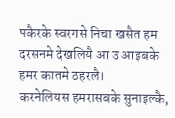पकैरके स्वरगसे निचा खसैत हम दरसनमे देखलियै आ उ आइबके हमर कातमे ठहरलै।
करनेलियस हमरासबके सुनाइल्कै,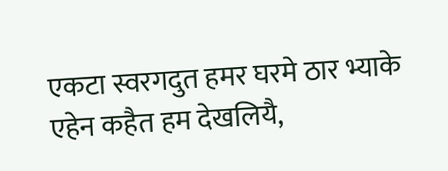एकटा स्वरगदुत हमर घरमे ठार भ्याके एहेन कहैत हम देखलियै,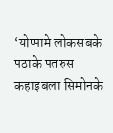‘योप्पामे लोकसबके पठाके पतरुस कहाइबला सिमोनके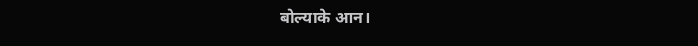बोल्याके आन।